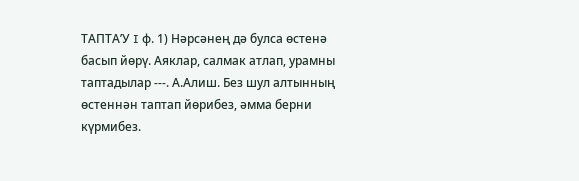ТАПТА’У I ф. 1) Нәрсәнең дә булса өстенә басып йөрү. Аяклар, салмак атлап, урамны таптадылар ---. А.Алиш. Без шул алтынның өстеннән таптап йөрибез, әмма берни күрмибез.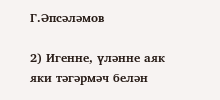Г.Әпсәләмов

2) Игенне, үләнне аяк яки тәгәрмәч белән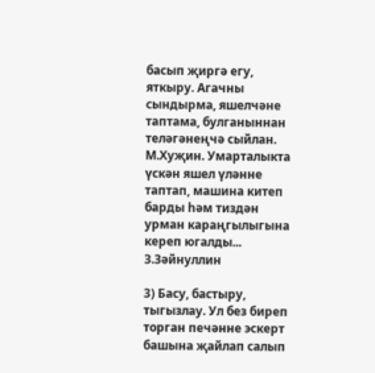басып җиргә егу, яткыру. Агачны сындырма, яшелчәне таптама, булганыннан теләгәнеңчә сыйлан. М.Хуҗин. Умарталыкта үскән яшел үләнне таптап, машина китеп барды һәм тиздән урман караңгылыгына кереп югалды... З.Зәйнуллин

3) Басу, бастыру, тыгызлау. Ул без биреп торган печәнне эскерт башына җайлап салып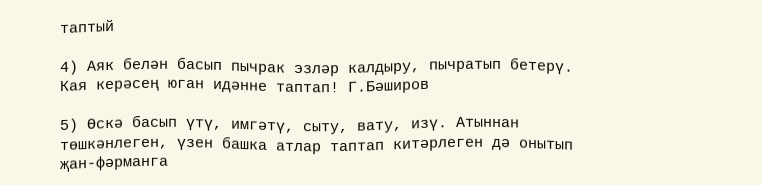таптый

4) Аяк белән басып пычрак эзләр калдыру, пычратып бетерү. Кая керәсең юган идәнне таптап! Г.Бәширов

5) Өскә басып үтү, имгәтү, сыту, вату, изү. Атыннан төшкәнлеген, үзен башка атлар таптап китәрлеген дә онытып җан-фәрманга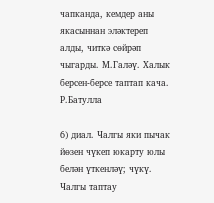чапканда, кемдер аны якасыннан эләктереп алды, читкә сөйрәп чыгарды. М.Галәү. Халык берсен-берсе таптап кача. Р.Батулла

6) диал. Чалгы яки пычак йөзен чүкеп юкарту юлы белән үткенләү; чүкү. Чалгы таптау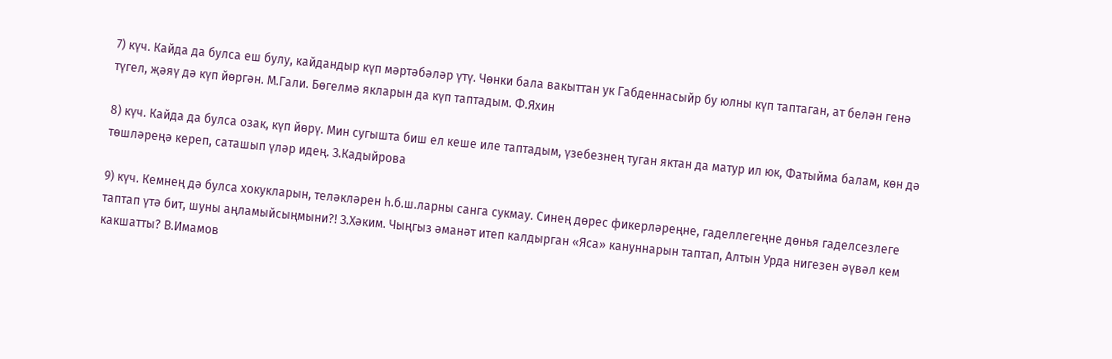7) күч. Кайда да булса еш булу, кайдандыр күп мәртәбәләр үтү. Чөнки бала вакыттан ук Габденнасыйр бу юлны күп таптаган, ат белән генә түгел, җәяү дә күп йөргән. М.Гали. Бөгелмә якларын да күп таптадым. Ф.Яхин

8) күч. Кайда да булса озак, күп йөрү. Мин сугышта биш ел кеше иле таптадым, үзебезнең туган яктан да матур ил юк, Фатыйма балам, көн дә төшләреңә кереп, саташып үләр идең. З.Кадыйрова

9) күч. Кемнең дә булса хокукларын, теләкләрен һ.б.ш.ларны санга сукмау. Синең дөрес фикерләреңне, гаделлегеңне дөнья гаделсезлеге таптап үтә бит, шуны аңламыйсыңмыни?! З.Хәким. Чыңгыз әманәт итеп калдырган «Яса» кануннарын таптап, Алтын Урда нигезен әүвәл кем какшатты? В.Имамов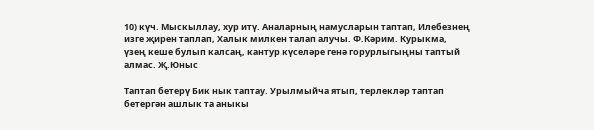10) күч. Мыскыллау, хур итү. Аналарның намусларын таптап, Илебезнең изге җирен таплап, Халык милкен талап алучы. Ф.Кәрим. Курыкма, үзең кеше булып калсаң, кантур күселәре генә горурлыгыңны таптый алмас. Җ.Юныс

Таптап бетерү Бик нык таптау. Урылмыйча ятып, терлекләр таптап бетергән ашлык та аныкы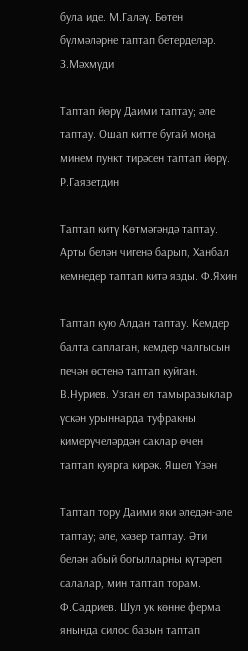була иде. М.Галәү. Бөтен бүлмәләрне таптап бетерделәр. З.Мәхмүди

Таптап йөрү Даими таптау; әле таптау. Ошап китте бугай моңа минем пункт тирәсен таптап йөрү. Р.Гаязетдин

Таптап китү Көтмәгәндә таптау. Арты белән чигенә барып, Ханбал кемнедер таптап китә язды. Ф.Яхин

Таптап кую Алдан таптау. Кемдер балта саплаган, кемдер чалгысын печән өстенә таптап куйган. В.Нуриев. Узган ел тамыразыклар үскән урыннарда туфракны кимерүчеләрдән саклар өчен таптап куярга кирәк. Яшел Үзән

Таптап тору Даими яки әледән-әле таптау; әле, хәзер таптау. Әти белән абый богылларны күтәреп салалар, мин таптап торам. Ф.Садриев. Шул ук көнне ферма янында силос базын таптап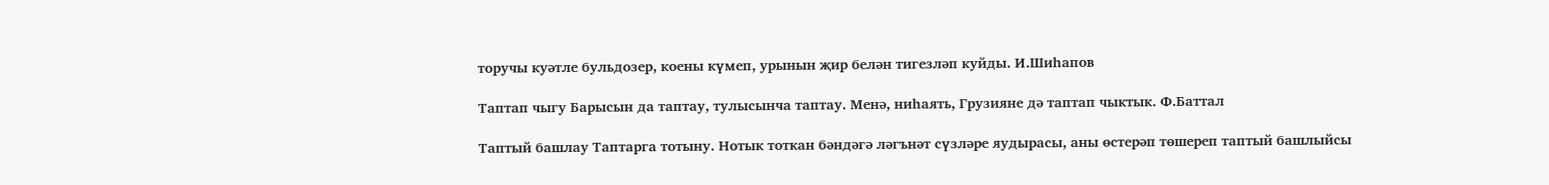торучы куәтле бульдозер, коены күмеп, урынын җир белән тигезләп куйды. И.Шиһапов

Таптап чыгу Барысын да таптау, тулысынча таптау. Менә, ниһаять, Грузияне дә таптап чыктык. Ф.Баттал

Таптый башлау Таптарга тотыну. Нотык тоткан бәндәгә ләгънәт сүзләре яудырасы, аны өстерәп төшереп таптый башлыйсы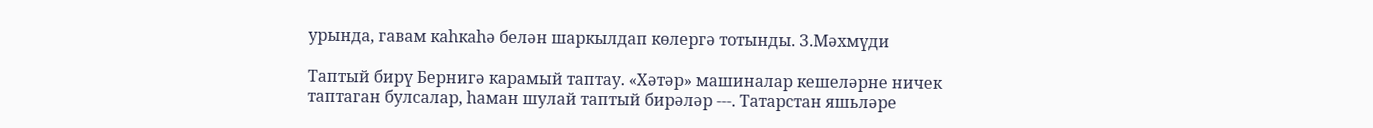урында, гавам каһкаһә белән шаркылдап көлергә тотынды. З.Мәхмүди

Таптый бирү Бернигә карамый таптау. «Хәтәр» машиналар кешеләрне ничек таптаган булсалар, һаман шулай таптый бирәләр ---. Татарстан яшьләре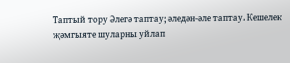Таптый тору Әлегә таптау; әледән-әле таптау. Кешелек җәмгыяте шуларны уйлап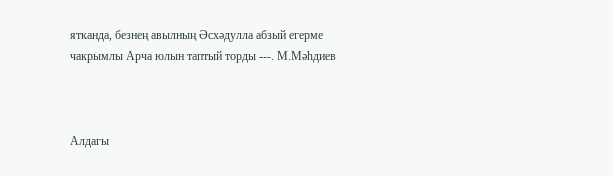ятканда, безнең авылның Әсхәдулла абзый егерме чакрымлы Арча юлын таптый торды ---. М.Мәһдиев



Алдагы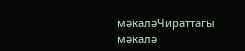мәкаләЧираттагы мәкалә